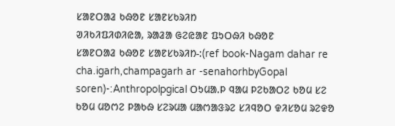ᱥᱟᱱᱛᱟᱲ ᱠᱷᱚᱱ ᱥᱟᱱᱥᱠᱨᱤᱴ
ᱣᱤᱠᱤᱯᱤᱰᱤᱭᱟ, ᱨᱟᱲᱟ ᱜᱮᱭᱟᱱ ᱯᱩᱛᱷᱤ ᱠᱷᱚᱱ
ᱥᱟᱱᱛᱟᱲ ᱠᱷᱚᱱ ᱥᱟᱱᱥᱠᱨᱤᱴ-:(ref book-Nagam dahar re cha.igarh,champagarh ar -senahorhbyGopal soren)-:Anthropolpgical ᱛᱩᱢᱟ.ᱞ ᱧᱟᱢ ᱞᱮᱠᱟᱛᱮ ᱠᱚᱢ ᱥᱮ ᱠᱚᱢ ᱢᱚᱬᱮ ᱞᱟᱠᱷ ᱥᱮᱨᱢᱟ ᱢᱟᱬᱟᱝᱨᱮ ᱥᱤᱧᱚᱛ ᱫᱤᱥᱚᱢ ᱨᱮᱫᱚ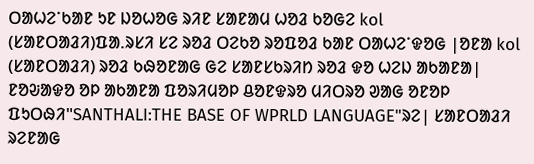ᱛᱟᱦᱮᱸᱠᱟᱱ ᱩᱱ ᱡᱚᱦᱚᱜ ᱨᱤᱱ ᱥᱟᱱᱟᱢ ᱦᱚᱲ ᱠᱚᱜᱮ kol (ᱥᱟᱱᱛᱟᱲᱤ)ᱯᱟ.ᱨᱥᱤ ᱥᱮ ᱨᱚᱲ ᱛᱮᱠᱚ ᱨᱚᱯᱚᱲ ᱠᱟᱱ ᱛᱟᱦᱮᱸᱫᱚᱜ |ᱚᱱᱟ kol (ᱥᱟᱱᱛᱟᱲᱤ) ᱨᱚᱲ ᱠᱷᱚᱱᱟᱜ ᱜᱮ ᱥᱟᱱᱥᱠᱨᱤᱴ ᱨᱚᱲ ᱫᱚ ᱦᱮᱡ ᱟᱠᱟᱱᱟ| ᱱᱚᱶᱟᱫᱚ ᱚᱞ ᱟᱠᱟᱱᱟ ᱯᱚᱨᱤᱢᱚᱞ ᱪᱚᱱᱫᱨᱚ ᱢᱤᱛᱨᱚ ᱣᱟᱜ ᱚᱱᱚᱞ ᱯᱩᱛᱷᱤ"SANTHALI:THE BASE OF WPRLD LANGUAGE"ᱨᱮ| ᱥᱟᱱᱛᱟᱲᱤ ᱨᱮᱱᱟᱜ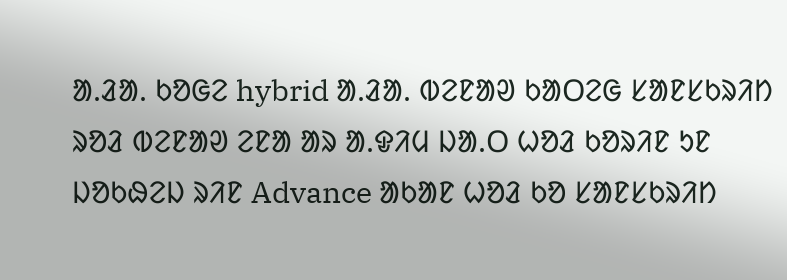ᱟ.ᱲᱟ. ᱠᱚᱜᱮ hybrid ᱟ.ᱲᱟ. ᱵᱮᱱᱟᱣ ᱠᱟᱛᱮᱜ ᱥᱟᱱᱥᱠᱨᱤᱴ ᱨᱚᱲ ᱵᱮᱱᱟᱣ ᱮᱱᱟ ᱟᱨ ᱟ.ᱫᱤᱢ ᱡᱟ.ᱛ ᱦᱚᱲ ᱠᱚᱨᱤᱱ ᱩᱱ ᱡᱚᱠᱷᱮᱡ ᱨᱤᱱ Advance ᱟᱠᱟᱱ ᱦᱚᱲ ᱠᱚ ᱥᱟᱱᱥᱠᱨᱤᱴ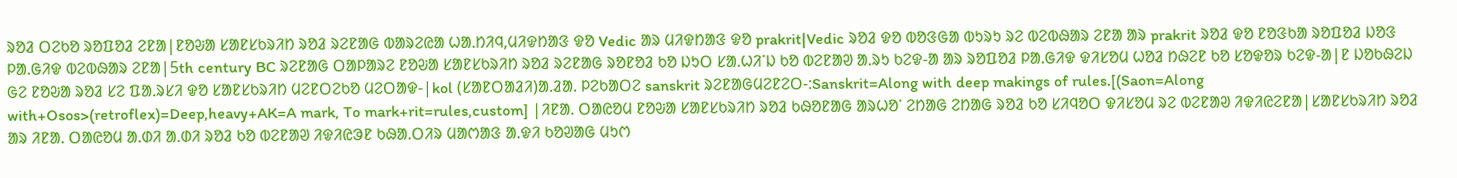ᱨᱚᱲ ᱛᱮᱠᱚ ᱨᱚᱯᱚᱲ ᱮᱱᱟ|ᱱᱚᱶᱟ ᱥᱟᱱᱥᱠᱨᱤᱴ ᱨᱚᱲ ᱨᱮᱱᱟᱜ ᱵᱟᱨᱮᱭᱟ ᱦᱟ.ᱴᱤᱧ,ᱢᱤᱫᱴᱟᱝ ᱫᱚ Vedic ᱟᱨ ᱢᱤᱫᱴᱟᱝ ᱫᱚ prakrit|Vedic ᱨᱚᱲ ᱫᱚ ᱵᱚᱝᱜᱟ ᱵᱩᱨᱩ ᱨᱮ ᱵᱮᱵᱷᱟᱨ ᱮᱱᱟ ᱟᱨ prakrit ᱨᱚᱲ ᱫᱚ ᱱᱚᱝᱠᱟ ᱨᱚᱯᱚᱲ ᱡᱚᱝ ᱞᱟ.ᱜᱤᱫ ᱵᱮᱵᱷᱟᱨ ᱮᱱᱟ|5th century BC ᱨᱮᱱᱟᱜ ᱛᱟᱞᱟᱨᱮ ᱱᱚᱶᱟ ᱥᱟᱱᱥᱠᱨᱤᱴ ᱨᱚᱲ ᱨᱮᱱᱟᱜ ᱨᱚᱱᱚᱲ ᱠᱚ ᱡᱩᱛ ᱥᱟ.ᱦᱤᱸᱡ ᱠᱚ ᱵᱮᱱᱟᱣ ᱟ.ᱨᱩ ᱠᱮᱫ-ᱟ ᱟᱨ ᱨᱚᱯᱚᱲ ᱞᱟ.ᱜᱤᱫ ᱫᱤᱥᱚᱢ ᱦᱚᱲ ᱴᱷᱮᱱ ᱠᱚ ᱥᱚᱫᱚᱨ ᱠᱮᱫ-ᱟ|ᱱ ᱡᱚᱠᱷᱮᱡ ᱜᱮ ᱱᱚᱶᱟ ᱨᱚᱲ ᱥᱮ ᱯᱟ.ᱨᱥᱤ ᱫᱚ ᱥᱟᱱᱥᱠᱨᱤᱴ ᱢᱮᱱᱛᱮᱠᱚ ᱢᱮᱛᱟᱫ-|kol (ᱥᱟᱱᱛᱟᱲᱤ)ᱟ.ᱲᱟ. ᱞᱮᱠᱟᱛᱮ sanskrit ᱨᱮᱱᱟᱜᱢᱮᱱᱮᱛ-:Sanskrit=Along with deep makings of rules.[(Saon=Along with+Osos>(retroflex)=Deep,heavy+AK=A mark, To mark+rit=rules,custom] |ᱤᱱᱟ. ᱛᱟᱭᱚᱢ ᱱᱚᱶᱟ ᱥᱟᱱᱥᱠᱨᱤᱴ ᱨᱚᱲ ᱠᱷᱚᱱᱟᱜ ᱟᱨᱦᱚᱸ ᱮᱴᱟᱜ ᱮᱴᱟᱜ ᱨᱚᱲ ᱠᱚ ᱥᱤᱧᱚᱛ ᱫᱤᱥᱚᱢ ᱨᱮ ᱵᱮᱱᱟᱣ ᱤᱫᱤᱭᱮᱱᱟ|ᱥᱟᱱᱥᱠᱨᱤᱴ ᱨᱚᱲ ᱟᱨ ᱤᱱᱟ. ᱛᱟᱭᱚᱢ ᱟ.ᱰᱤ ᱟ.ᱰᱤ ᱨᱚᱲ ᱠᱚ ᱵᱮᱱᱟᱣ ᱤᱫᱤᱭᱳᱱ ᱠᱷᱟ.ᱛᱤᱨ ᱢᱟᱬᱟᱝ ᱟ.ᱫᱤ ᱠᱚᱣᱟᱜ ᱢᱩᱬ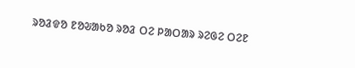ᱨᱚᱲᱫᱚ ᱱᱚᱶᱟᱠᱚ ᱨᱚᱲ ᱛᱮ ᱞᱟᱛᱟᱨ ᱨᱮᱜᱮ ᱛᱮᱱ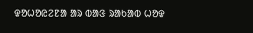ᱫᱚᱦᱚᱭᱮᱱᱟ ᱟᱨ ᱵᱟᱝ ᱨᱟᱠᱟᱵ ᱦᱚᱫ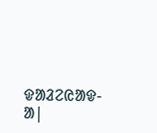ᱫᱟᱲᱮᱭᱟᱫ-ᱟ|